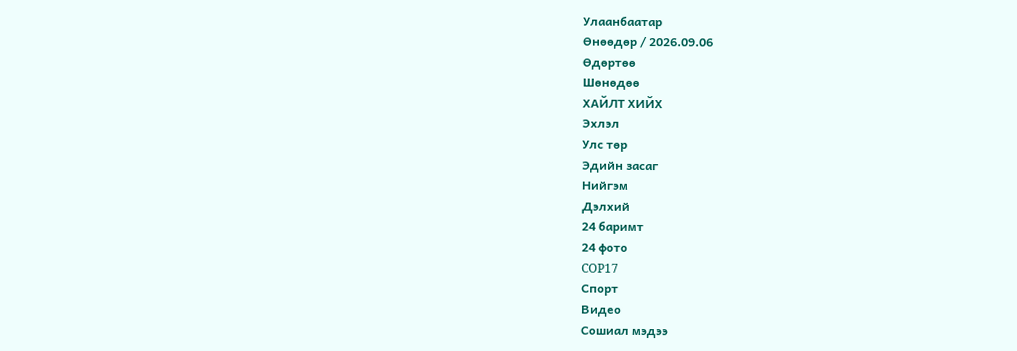Улаанбаатар
Өнөөдөр / 2026.09.06
Өдөртөө
Шөнөдөө
ХАЙЛТ ХИЙХ
Эхлэл
Улс төр
Эдийн засаг
Нийгэм
Дэлхий
24 баримт
24 фото
COP17
Спорт
Видео
Сошиал мэдээ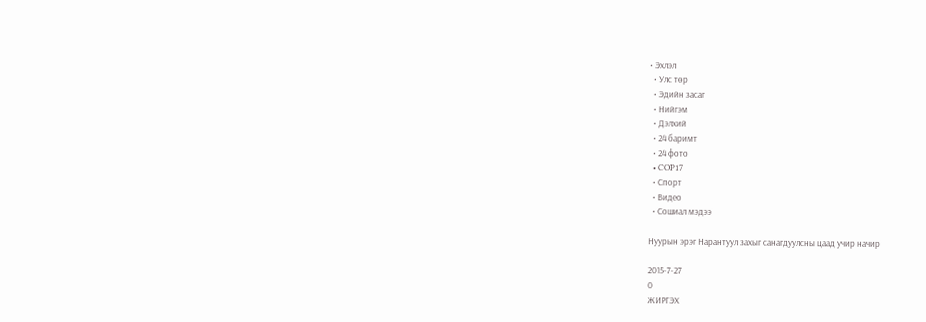• Эхлэл
  • Улс төр
  • Эдийн засаг
  • Нийгэм
  • Дэлхий
  • 24 баримт
  • 24 фото
  • COP17
  • Спорт
  • Видео
  • Сошиал мэдээ

Нуурын эрэг Нарантуул захыг санагдуулсны цаад учир начир

2015-7-27
0
ЖИРГЭХ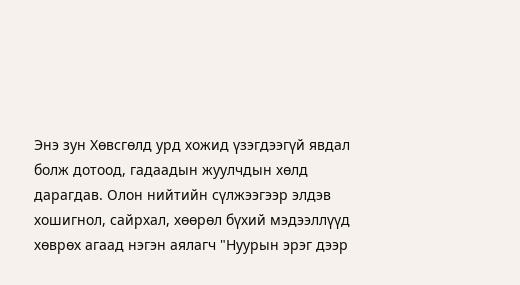Энэ зун Хөвсгөлд урд хожид үзэгдээгүй явдал болж дотоод, гадаадын жуулчдын хөлд дарагдав. Олон нийтийн сүлжээгээр элдэв хошигнол, сайрхал, хөөрөл бүхий мэдээллүүд хөврөх агаад нэгэн аялагч "Нуурын эрэг дээр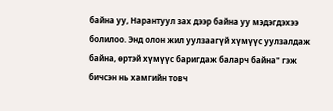байна уу, Нарантуул зах дээр байна уу мэдэгдэхээ болилоо. Энд олон жил уулзаагүй хүмүүс уулзалдаж байна, өртэй хүмүүс баригдаж баларч байна" гэж бичсэн нь хамгийн товч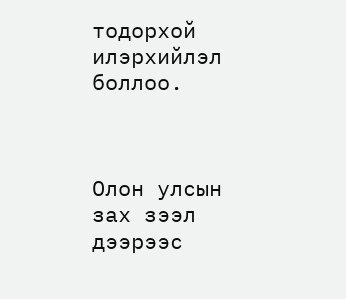тодорхой илэрхийлэл боллоо.



Олон улсын зах зээл дээрээс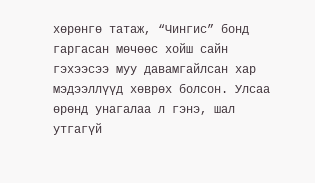хөрөнгө татаж, “Чингис” бонд гаргасан мөчөөс хойш сайн гэхээсээ муу давамгайлсан хар мэдээллүүд хөврөх болсон. Улсаа өрөнд унагалаа л гэнэ, шал утгагүй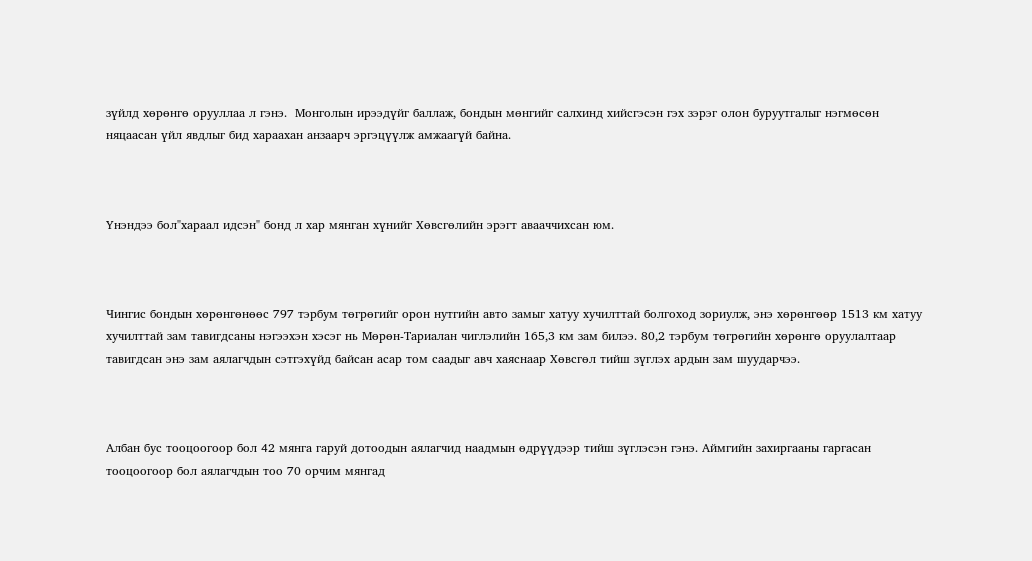зүйлд хөрөнгө орууллаа л гэнэ.  Монголын ирээдүйг баллаж, бондын мөнгийг салхинд хийсгэсэн гэх зэрэг олон буруутгалыг нэгмөсөн няцаасан үйл явдлыг бид хараахан анзаарч эргэцүүлж амжаагүй байна.



Үнэндээ бол"хараал идсэн" бонд л хар мянган хүнийг Хөвсгөлийн эрэгт авааччихсан юм.



Чингис бондын хөрөнгөнөөс 797 тэрбум төгрөгийг орон нутгийн авто замыг хатуу хучилттай болгоход зориулж, энэ хөрөнгөөр 1513 км хатуу хучилттай зам тавигдсаны нэгээхэн хэсэг нь Мөрөн-Тариалан чиглэлийн 165,3 км зам билээ. 80,2 тэрбум төгрөгийн хөрөнгө оруулалтаар тавигдсан энэ зам аялагчдын сэтгэхүйд байсан асар том саадыг авч хаяснаар Хөвсгөл тийш зүглэх ардын зам шуударчээ.



Албан бус тооцоогоор бол 42 мянга гаруй дотоодын аялагчид наадмын өдрүүдээр тийш зүглэсэн гэнэ. Аймгийн захиргааны гаргасан тооцоогоор бол аялагчдын тоо 70 орчим мянгад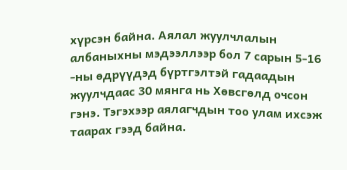хүрсэн байна. Аялал жуулчлалын албаныхны мэдээллээр бол 7 сарын 5-16 -ны өдрүүдэд бүртгэлтэй гадаадын жуулчдаас 30 мянга нь Хөвсгөлд очсон гэнэ. Тэгэхээр аялагчдын тоо улам ихсэж таарах гээд байна.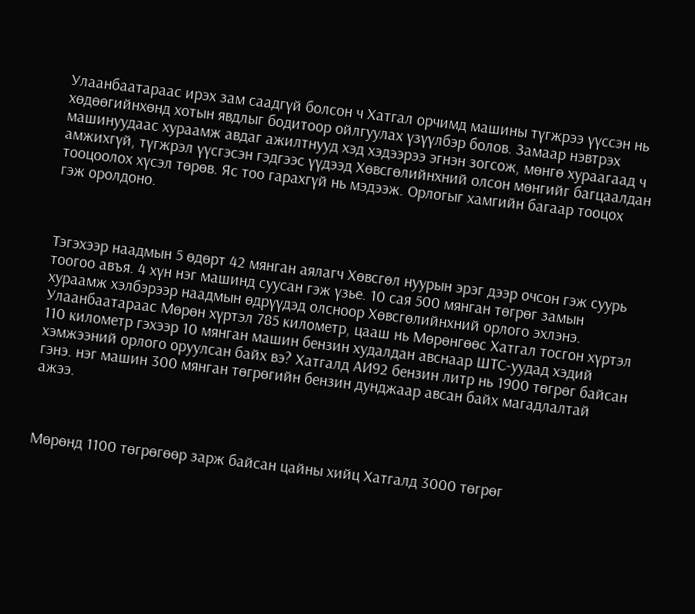Улаанбаатараас ирэх зам саадгүй болсон ч Хатгал орчимд машины түгжрээ үүссэн нь хөдөөгийнхөнд хотын явдлыг бодитоор ойлгуулах үзүүлбэр болов. Замаар нэвтрэх машинуудаас хураамж авдаг ажилтнууд хэд хэдээрээ эгнэн зогсож, мөнгө хураагаад ч амжихгүй, түгжрэл үүсгэсэн гэдгээс үүдээд Хөвсгөлийнхний олсон мөнгийг багцаалдан тооцоолох хүсэл төрөв. Яс тоо гарахгүй нь мэдээж. Орлогыг хамгийн багаар тооцох гэж оролдоно.



Тэгэхээр наадмын 5 өдөрт 42 мянган аялагч Хөвсгөл нуурын эрэг дээр очсон гэж суурь тоогоо авъя. 4 хүн нэг машинд суусан гэж үзье. 10 сая 500 мянган төгрөг замын хураамж хэлбэрээр наадмын өдрүүдэд олсноор Хөвсгөлийнхний орлого эхлэнэ. Улаанбаатараас Мөрөн хүртэл 785 километр, цааш нь Мөрөнгөөс Хатгал тосгон хүртэл 110 километр гэхээр 10 мянган машин бензин худалдан авснаар ШТС-уудад хэдий хэмжээний орлого оруулсан байх вэ? Хатгалд АИ92 бензин литр нь 1900 төгрөг байсан гэнэ. нэг машин 300 мянган төгрөгийн бензин дунджаар авсан байх магадлалтай ажээ.



Мөрөнд 1100 төгрөгөөр зарж байсан цайны хийц Хатгалд 3000 төгрөг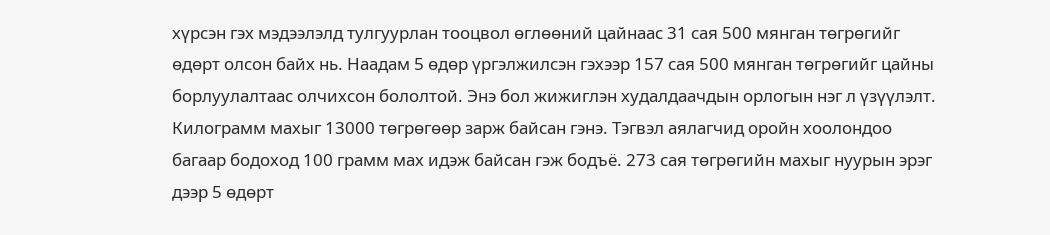хүрсэн гэх мэдээлэлд тулгуурлан тооцвол өглөөний цайнаас 31 сая 500 мянган төгрөгийг өдөрт олсон байх нь. Наадам 5 өдөр үргэлжилсэн гэхээр 157 сая 500 мянган төгрөгийг цайны борлуулалтаас олчихсон бололтой. Энэ бол жижиглэн худалдаачдын орлогын нэг л үзүүлэлт. Килограмм махыг 13000 төгрөгөөр зарж байсан гэнэ. Тэгвэл аялагчид оройн хоолондоо багаар бодоход 100 грамм мах идэж байсан гэж бодъё. 273 сая төгрөгийн махыг нуурын эрэг дээр 5 өдөрт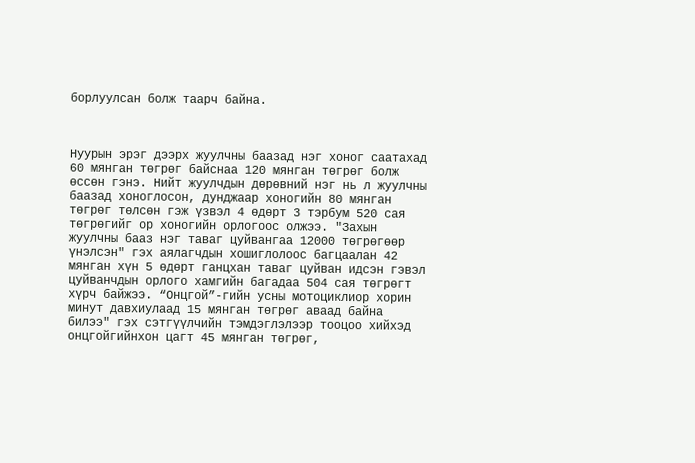борлуулсан болж таарч байна.



Нуурын эрэг дээрх жуулчны баазад нэг хоног саатахад 60 мянган төгрөг байснаа 120 мянган төгрөг болж өссөн гэнэ. Нийт жуулчдын дөрөвний нэг нь л жуулчны баазад хоноглосон, дунджаар хоногийн 80 мянган төгрөг төлсөн гэж үзвэл 4 өдөрт 3 тэрбум 520 сая төгрөгийг ор хоногийн орлогоос олжээ. "Захын жуулчны бааз нэг таваг цуйвангаа 12000 төгрөгөөр үнэлсэн" гэх аялагчдын хошиглолоос багцаалан 42 мянган хүн 5 өдөрт ганцхан таваг цуйван идсэн гэвэл цуйванчдын орлого хамгийн багадаа 504 сая төгрөгт хүрч байжээ. “Онцгой”-гийн усны мотоциклиор хорин минут давхиулаад 15 мянган төгрөг аваад байна билээ" гэх сэтгүүлчийн тэмдэглэлээр тооцоо хийхэд онцгойгийнхон цагт 45 мянган төгрөг,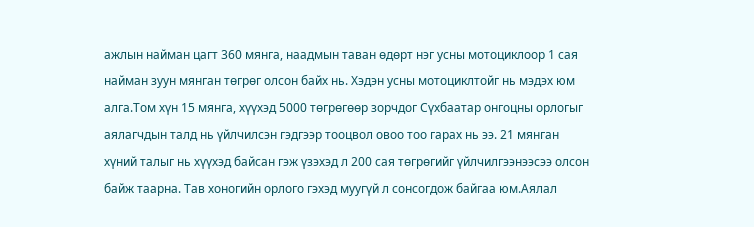ажлын найман цагт 360 мянга, наадмын таван өдөрт нэг усны мотоциклоор 1 сая найман зуун мянган төгрөг олсон байх нь. Хэдэн усны мотоциклтойг нь мэдэх юм алга.Том хүн 15 мянга, хүүхэд 5000 төгрөгөөр зорчдог Сүхбаатар онгоцны орлогыг аялагчдын талд нь үйлчилсэн гэдгээр тооцвол овоо тоо гарах нь ээ. 21 мянган хүний талыг нь хүүхэд байсан гэж үзэхэд л 200 сая төгрөгийг үйлчилгээнээсээ олсон байж таарна. Тав хоногийн орлого гэхэд муугүй л сонсогдож байгаа юм.Аялал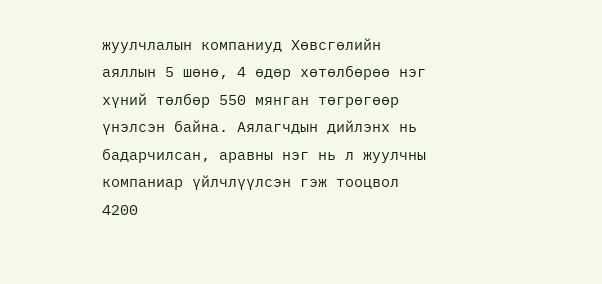жуулчлалын компаниуд Хөвсгөлийн аяллын 5 шөнө, 4 өдөр хөтөлбөрөө нэг хүний төлбөр 550 мянган төгрөгөөр үнэлсэн байна. Аялагчдын дийлэнх нь бадарчилсан, аравны нэг нь л жуулчны компаниар үйлчлүүлсэн гэж тооцвол 4200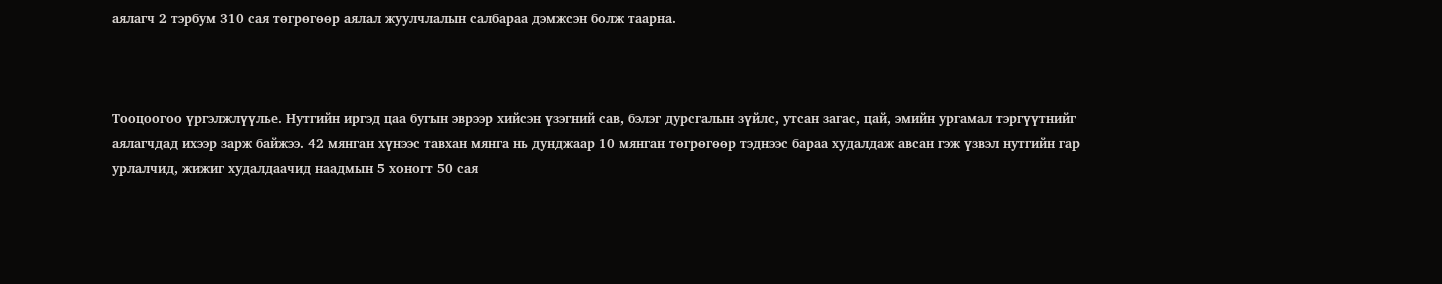аялагч 2 тэрбум 310 сая төгрөгөөр аялал жуулчлалын салбараа дэмжсэн болж таарна.



Тооцоогоо үргэлжлүүлье. Нутгийн иргэд цаа бугын эврээр хийсэн үзэгний сав, бэлэг дурсгалын зүйлс, утсан загас, цай, эмийн ургамал тэргүүтнийг аялагчдад ихээр зарж байжээ. 42 мянган хүнээс тавхан мянга нь дунджаар 10 мянган төгрөгөөр тэднээс бараа худалдаж авсан гэж үзвэл нутгийн гар урлалчид, жижиг худалдаачид наадмын 5 хоногт 50 сая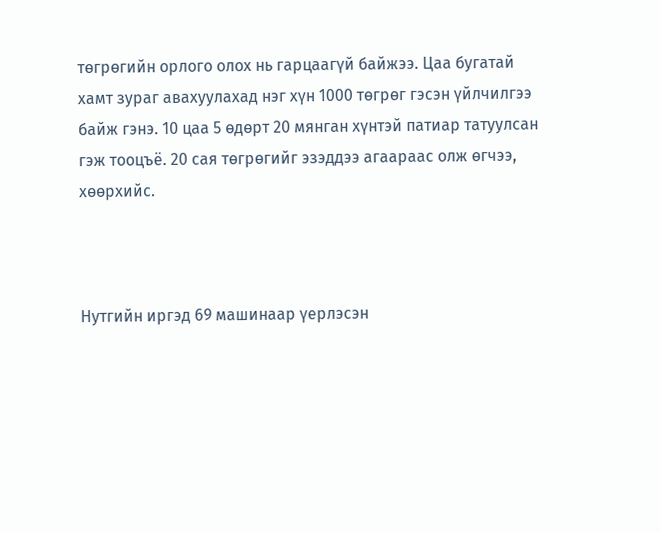төгрөгийн орлого олох нь гарцаагүй байжээ. Цаа бугатай хамт зураг авахуулахад нэг хүн 1000 төгрөг гэсэн үйлчилгээ байж гэнэ. 10 цаа 5 өдөрт 20 мянган хүнтэй патиар татуулсан гэж тооцъё. 20 сая төгрөгийг эзэддээ агаараас олж өгчээ, хөөрхийс.



Нутгийн иргэд 69 машинаар үерлэсэн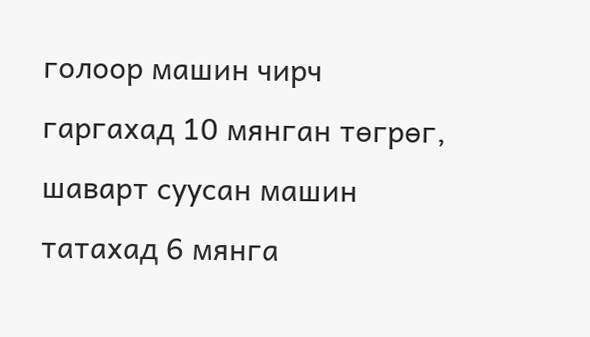голоор машин чирч гаргахад 10 мянган төгрөг, шаварт суусан машин татахад 6 мянга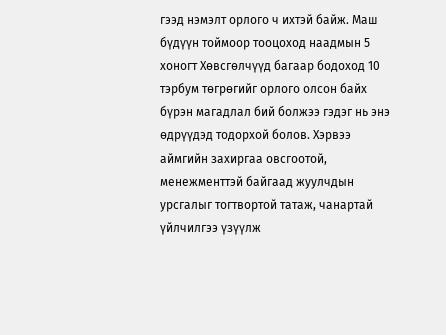гээд нэмэлт орлого ч ихтэй байж. Маш бүдүүн тоймоор тооцоход наадмын 5 хоногт Хөвсгөлчүүд багаар бодоход 10 тэрбум төгрөгийг орлого олсон байх бүрэн магадлал бий болжээ гэдэг нь энэ өдрүүдэд тодорхой болов. Хэрвээ аймгийн захиргаа овсгоотой, менежменттэй байгаад жуулчдын урсгалыг тогтвортой татаж, чанартай үйлчилгээ үзүүлж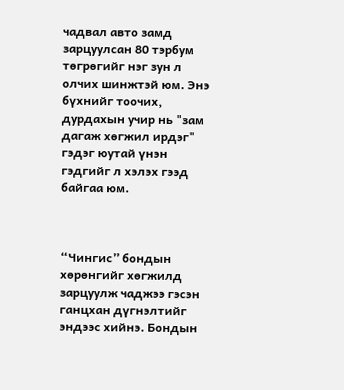чадвал авто замд зарцуулсан 80 тэрбум төгрөгийг нэг зун л олчих шинжтэй юм. Энэ бүхнийг тоочих, дурдахын учир нь "зам дагаж хөгжил ирдэг" гэдэг юутай үнэн гэдгийг л хэлэх гээд байгаа юм.



“Чингис” бондын хөрөнгийг хөгжилд зарцуулж чаджээ гэсэн ганцхан дүгнэлтийг эндээс хийнэ. Бондын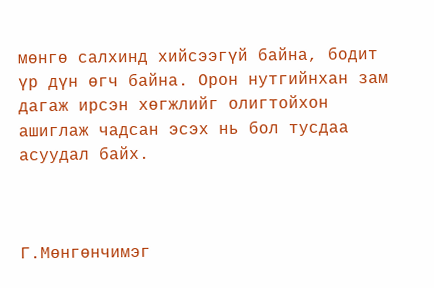мөнгө салхинд хийсээгүй байна, бодит үр дүн өгч байна. Орон нутгийнхан зам дагаж ирсэн хөгжлийг олигтойхон ашиглаж чадсан эсэх нь бол тусдаа асуудал байх.



Г.Мөнгөнчимэг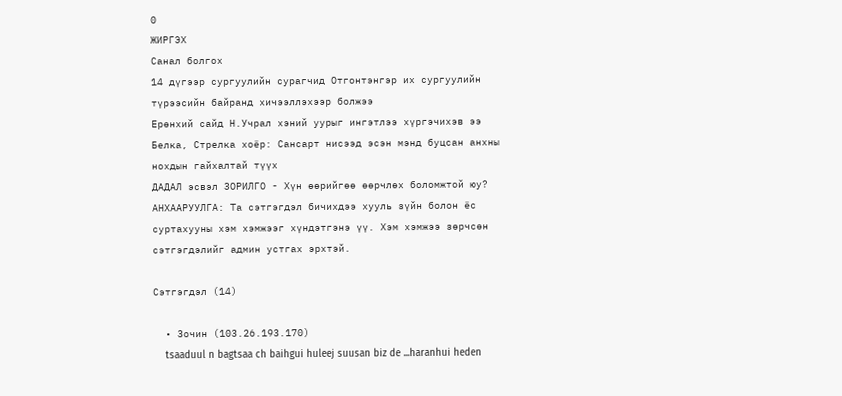0
ЖИРГЭХ
Санал болгох
14 дүгээр сургуулийн сурагчид Отгонтэнгэр их сургуулийн түрээсийн байранд хичээллэхээр болжээ
Ерөнхий сайд Н.Учрал хэний уурыг ингэтлээ хүргэчихэв ээ
Белка, Стрелка хоёр: Сансарт нисээд эсэн мэнд буцсан анхны нохдын гайхалтай түүх
ДАДАЛ эсвэл ЗОРИЛГО - Хүн өөрийгөө өөрчлөх боломжтой юу?
АНХААРУУЛГА: Та сэтгэгдэл бичихдээ хууль зүйн болон ёс суртахууны хэм хэмжээг хүндэтгэнэ үү. Хэм хэмжээ зөрчсөн сэтгэгдэлийг админ устгах эрхтэй.

Сэтгэгдэл (14)

  • Зочин (103.26.193.170)
    tsaaduul n bagtsaa ch baihgui huleej suusan biz de ...haranhui heden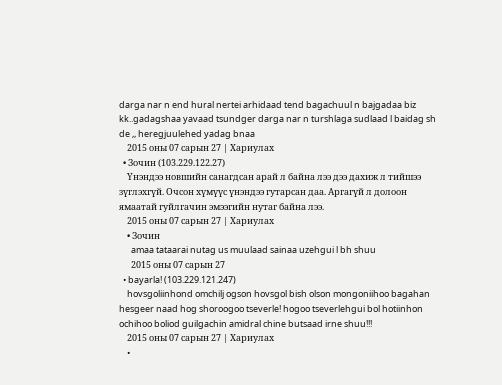darga nar n end hural nertei arhidaad tend bagachuul n bajgadaa biz kk..gadagshaa yavaad tsundger darga nar n turshlaga sudlaad l baidag sh de ,, heregjuulehed yadag bnaa
    2015 оны 07 сарын 27 | Хариулах
  • Зочин (103.229.122.27)
    Үнэндээ новшийн санагдсан арай л байна лээ дээ дахиж л тийшээ зүглэхгүй. Очсон хүмүүс үнэндээ гутарсан даа. Аргагүй л долоон ямаатай гуйлгачин эмээгийн нутаг байна лээ.
    2015 оны 07 сарын 27 | Хариулах
    • Зочин
      amaa tataarai nutag us muulaad sainaa uzehgui l bh shuu
      2015 оны 07 сарын 27
  • bayarla! (103.229.121.247)
    hovsgoliinhond omchilj ogson hovsgol bish olson mongoniihoo bagahan hesgeer naad hog shoroogoo tseverle! hogoo tseverlehgui bol hotiinhon ochihoo boliod guilgachin amidral chine butsaad irne shuu!!!
    2015 оны 07 сарын 27 | Хариулах
    •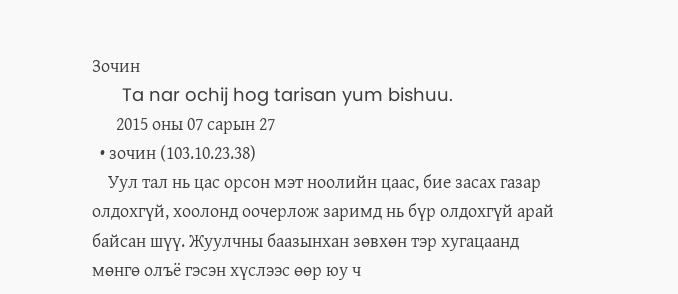Зочин
      Ta nar ochij hog tarisan yum bishuu.
      2015 оны 07 сарын 27
  • зочин (103.10.23.38)
    Уул тал нь цас орсон мэт ноолийн цаас, бие засах газар олдохгүй, хоолонд оочерлож заримд нь бүр олдохгүй арай байсан шүү. Жуулчны баазынхан зөвхөн тэр хугацаанд мөнгө олъё гэсэн хүслээс өөр юу ч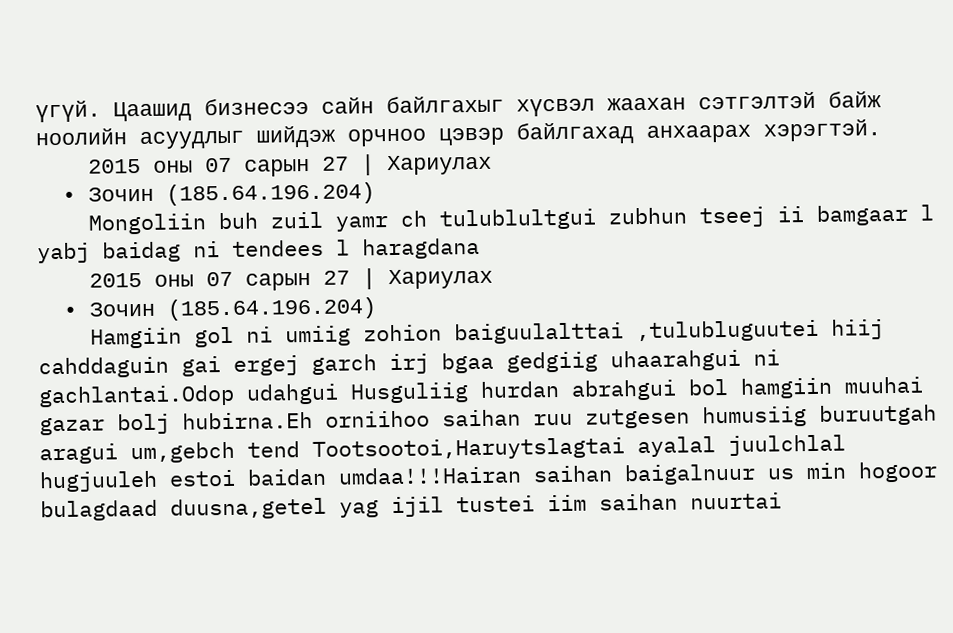үгүй. Цаашид бизнесээ сайн байлгахыг хүсвэл жаахан сэтгэлтэй байж ноолийн асуудлыг шийдэж орчноо цэвэр байлгахад анхаарах хэрэгтэй.
    2015 оны 07 сарын 27 | Хариулах
  • Зочин (185.64.196.204)
    Mongoliin buh zuil yamr ch tulublultgui zubhun tseej ii bamgaar l yabj baidag ni tendees l haragdana
    2015 оны 07 сарын 27 | Хариулах
  • Зочин (185.64.196.204)
    Hamgiin gol ni umiig zohion baiguulalttai ,tulubluguutei hiij cahddaguin gai ergej garch irj bgaa gedgiig uhaarahgui ni gachlantai.Odop udahgui Husguliig hurdan abrahgui bol hamgiin muuhai gazar bolj hubirna.Eh orniihoo saihan ruu zutgesen humusiig buruutgah aragui um,gebch tend Tootsootoi,Haruytslagtai ayalal juulchlal hugjuuleh estoi baidan umdaa!!!Hairan saihan baigalnuur us min hogoor bulagdaad duusna,getel yag ijil tustei iim saihan nuurtai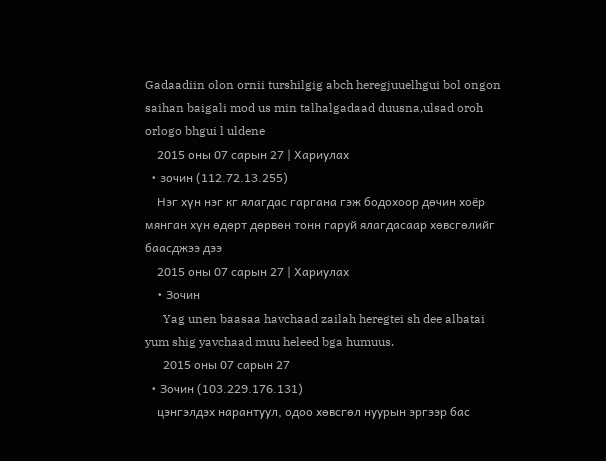Gadaadiin olon ornii turshilgig abch heregjuuelhgui bol ongon saihan baigali mod us min talhalgadaad duusna,ulsad oroh orlogo bhgui l uldene
    2015 оны 07 сарын 27 | Хариулах
  • зочин (112.72.13.255)
    Нэг хүн нэг кг ялагдас гаргана гэж бодохоор дөчин хоёр мянган хүн өдөрт дөрвөн тонн гаруй ялагдасаар хөвсгөлийг баасджээ дээ
    2015 оны 07 сарын 27 | Хариулах
    • Зочин
      Yag unen baasaa havchaad zailah heregtei sh dee albatai yum shig yavchaad muu heleed bga humuus.
      2015 оны 07 сарын 27
  • Зочин (103.229.176.131)
    цэнгэлдэх нарантуул, одоо хөвсгөл нуурын эргээр бас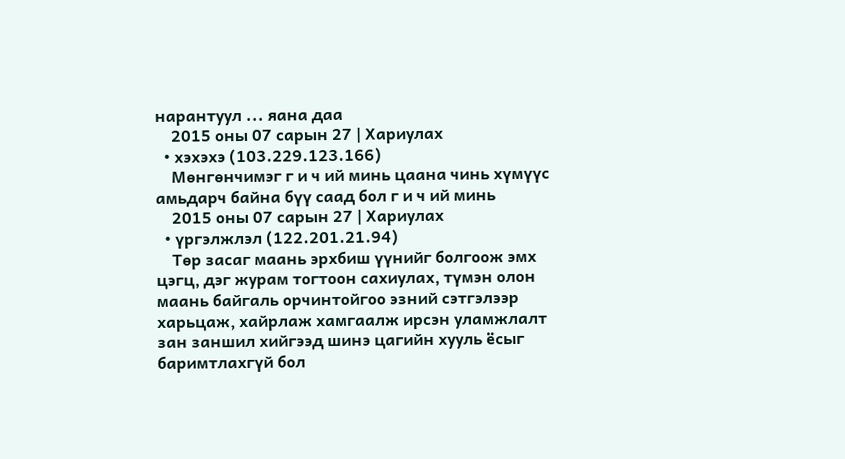нарантуул ... яана даа
    2015 оны 07 сарын 27 | Хариулах
  • хэхэхэ (103.229.123.166)
    Мөнгөнчимэг г и ч ий минь цаана чинь хүмүүс амьдарч байна бүү саад бол г и ч ий минь
    2015 оны 07 сарын 27 | Хариулах
  • үргэлжлэл (122.201.21.94)
    Төр засаг маань эрхбиш үүнийг болгоож эмх цэгц, дэг журам тогтоон сахиулах, түмэн олон маань байгаль орчинтойгоо эзний сэтгэлээр харьцаж, хайрлаж хамгаалж ирсэн уламжлалт зан заншил хийгээд шинэ цагийн хууль ёсыг баримтлахгүй бол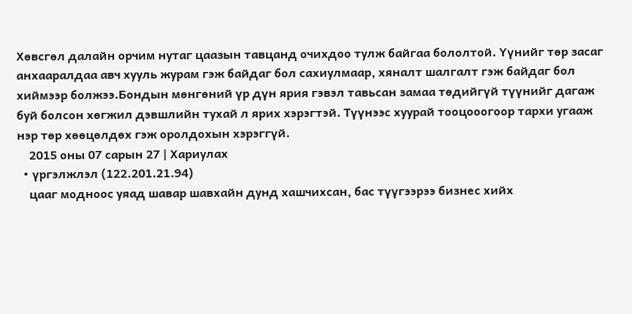Хөвсгөл далайн орчим нутаг цаазын тавцанд очихдоо тулж байгаа бололтой. Үүнийг төр засаг анхааралдаа авч хууль журам гэж байдаг бол сахиулмаар, хяналт шалгалт гэж байдаг бол хиймээр болжээ.Бондын мөнгөний үр дүн ярия гэвэл тавьсан замаа төдийгүй түүнийг дагаж буй болсон хөгжил дэвшлийн тухай л ярих хэрэгтэй. Түүнээс хуурай тооцооогоор тархи угааж нэр төр хөөцөлдөх гэж оролдохын хэрэггүй.
    2015 оны 07 сарын 27 | Хариулах
  • үргэлжлэл (122.201.21.94)
    цааг модноос уяад шавар шавхайн дунд хашчихсан, бас түүгээрээ бизнес хийх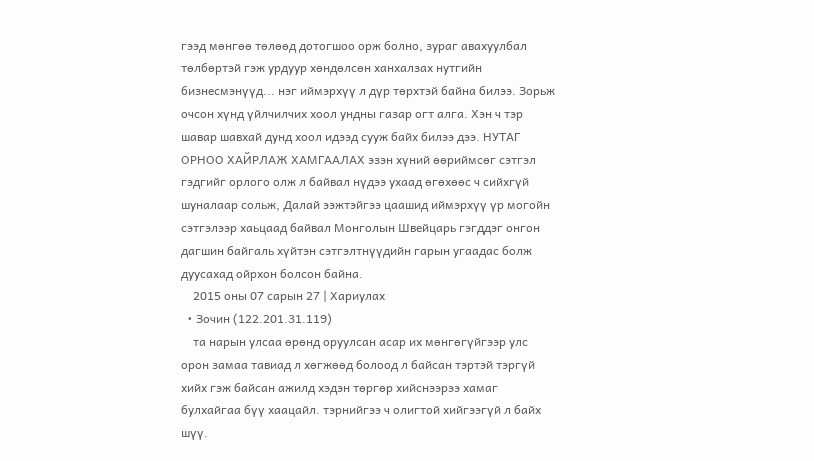гээд мөнгөө төлөөд дотогшоо орж болно, зураг авахуулбал төлбөртэй гэж урдуур хөндөлсөн ханхалзах нутгийн бизнесмэнүүд... нэг иймэрхүү л дүр төрхтэй байна билээ. Зорьж очсон хүнд үйлчилчих хоол ундны газар огт алга. Хэн ч тэр шавар шавхай дунд хоол идээд сууж байх билээ дээ. НУТАГ ОРНОО ХАЙРЛАЖ ХАМГААЛАХ эзэн хүний өөриймсөг сэтгэл гэдгийг орлого олж л байвал нүдээ ухаад өгөхөөс ч сийхгүй шуналаар сольж, Далай ээжтэйгээ цаашид иймэрхүү үр могойн сэтгэлээр хаьцаад байвал Монголын Швейцарь гэгддэг онгон дагшин байгаль хүйтэн сэтгэлтнүүдийн гарын угаадас болж дуусахад ойрхон болсон байна.
    2015 оны 07 сарын 27 | Хариулах
  • Зочин (122.201.31.119)
    та нарын улсаа өрөнд оруулсан асар их мөнгөгүйгээр улс орон замаа тавиад л хөгжөөд болоод л байсан тэртэй тэргүй хийх гэж байсан ажилд хэдэн төргөр хийснээрээ хамаг булхайгаа бүү хаацайл. тэрнийгээ ч олигтой хийгээгүй л байх шүү.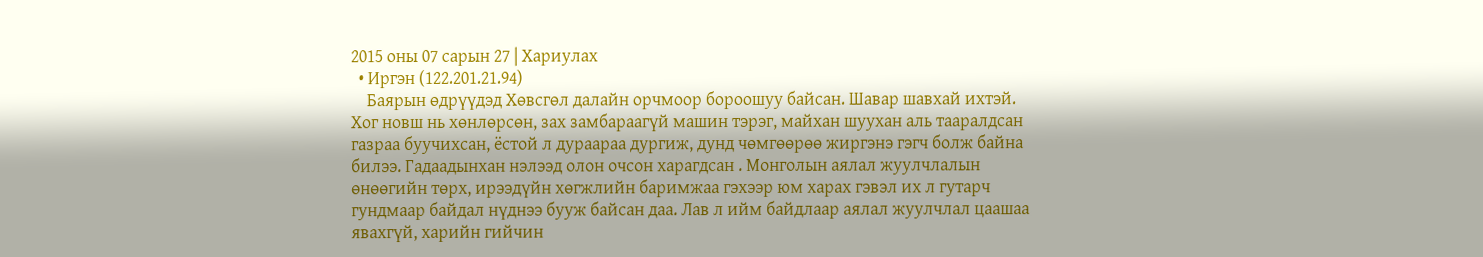2015 оны 07 сарын 27 | Хариулах
  • Иргэн (122.201.21.94)
    Баярын өдрүүдэд Хөвсгөл далайн орчмоор бороошуу байсан. Шавар шавхай ихтэй. Хог новш нь хөнлөрсөн, зах замбараагүй машин тэрэг, майхан шуухан аль тааралдсан газраа буучихсан, ёстой л дураараа дургиж, дунд чөмгөөрөө жиргэнэ гэгч болж байна билээ. Гадаадынхан нэлээд олон очсон харагдсан . Монголын аялал жуулчлалын өнөөгийн төрх, ирээдүйн хөгжлийн баримжаа гэхээр юм харах гэвэл их л гутарч гундмаар байдал нүднээ бууж байсан даа. Лав л ийм байдлаар аялал жуулчлал цаашаа явахгүй, харийн гийчин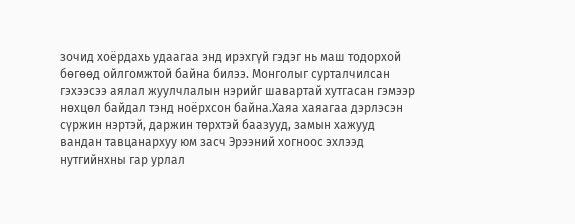зочид хоёрдахь удаагаа энд ирэхгүй гэдэг нь маш тодорхой бөгөөд ойлгомжтой байна билээ. Монголыг сурталчилсан гэхээсээ аялал жуулчлалын нэрийг шавартай хутгасан гэмээр нөхцөл байдал тэнд ноёрхсон байна.Хаяа хаяагаа дэрлэсэн сүржин нэртэй, даржин төрхтэй баазууд, замын хажууд вандан тавцанархуу юм засч Эрээний хогноос эхлээд нутгийнхны гар урлал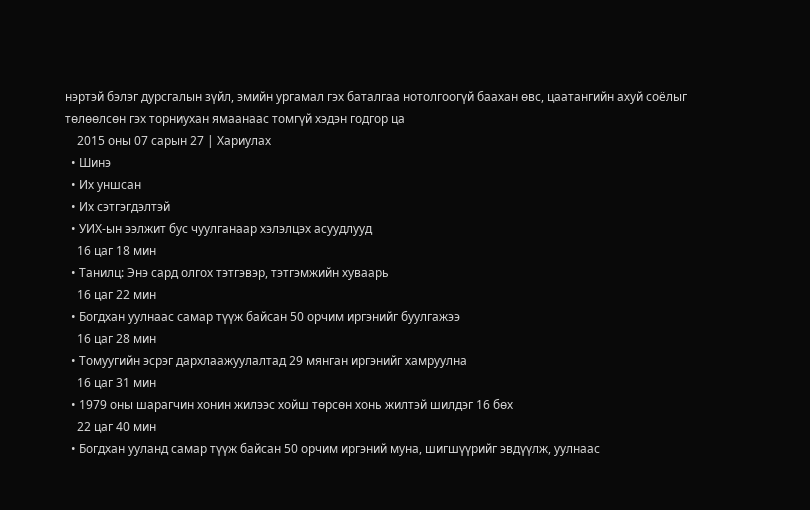нэртэй бэлэг дурсгалын зүйл, эмийн ургамал гэх баталгаа нотолгоогүй баахан өвс, цаатангийн ахуй соёлыг төлөөлсөн гэх торниухан ямаанаас томгүй хэдэн годгор ца
    2015 оны 07 сарын 27 | Хариулах
  • Шинэ
  • Их уншсан
  • Их сэтгэгдэлтэй
  • УИХ-ын ээлжит бус чуулганаар хэлэлцэх асуудлууд
    16 цаг 18 мин
  • Танилц: Энэ сард олгох тэтгэвэр, тэтгэмжийн хуваарь
    16 цаг 22 мин
  • Богдхан уулнаас самар түүж байсан 50 орчим иргэнийг буулгажээ
    16 цаг 28 мин
  • Томуугийн эсрэг дархлаажуулалтад 29 мянган иргэнийг хамруулна
    16 цаг 31 мин
  • 1979 оны шарагчин хонин жилээс хойш төрсөн хонь жилтэй шилдэг 16 бөх
    22 цаг 40 мин
  • Богдхан ууланд самар түүж байсан 50 орчим иргэний муна, шигшүүрийг эвдүүлж, уулнаас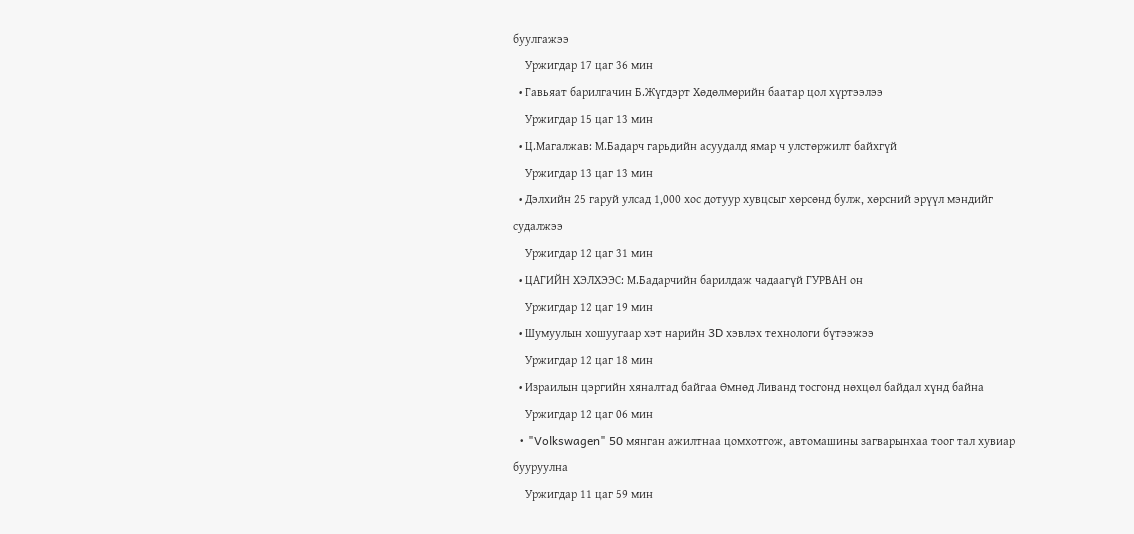буулгажээ
    Уржигдар 17 цаг 36 мин
  • Гавьяат барилгачин Б.Жүгдэрт Хөдөлмөрийн баатар цол хүртээлээ
    Уржигдар 15 цаг 13 мин
  • Ц.Магалжав: М.Бадарч гарьдийн асуудалд ямар ч улстөржилт байхгүй
    Уржигдар 13 цаг 13 мин
  • Дэлхийн 25 гаруй улсад 1,000 хос дотуур хувцсыг хөрсөнд булж, хөрсний эрүүл мэндийг судалжээ
    Уржигдар 12 цаг 31 мин
  • ЦАГИЙН ХЭЛХЭЭС: М.Бадарчийн барилдаж чадаагүй ГУРВАН он
    Уржигдар 12 цаг 19 мин
  • Шумуулын хошуугаар хэт нарийн 3D хэвлэх технологи бүтээжээ
    Уржигдар 12 цаг 18 мин
  • Израилын цэргийн хяналтад байгаа Өмнөд Ливанд тосгонд нөхцөл байдал хүнд байна
    Уржигдар 12 цаг 06 мин
  • "Volkswagen" 50 мянган ажилтнаа цомхотгож, автомашины загварынхаа тоог тал хувиар бууруулна
    Уржигдар 11 цаг 59 мин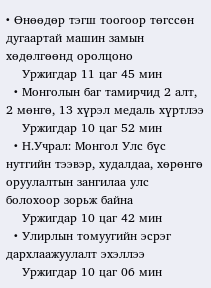• Өнөөдөр тэгш тоогоор төгссөн дугаартай машин замын хөдөлгөөнд оролцоно
    Уржигдар 11 цаг 45 мин
  • Монголын баг тамирчид 2 алт, 2 мөнгө, 13 хүрэл медаль хүртлээ
    Уржигдар 10 цаг 52 мин
  • Н.Учрал: Монгол Улс бүс нутгийн тээвэр, худалдаа, хөрөнгө оруулалтын зангилаа улс болохоор зорьж байна
    Уржигдар 10 цаг 42 мин
  • Улирлын томуугийн эсрэг дархлаажуулалт эхэллээ
    Уржигдар 10 цаг 06 мин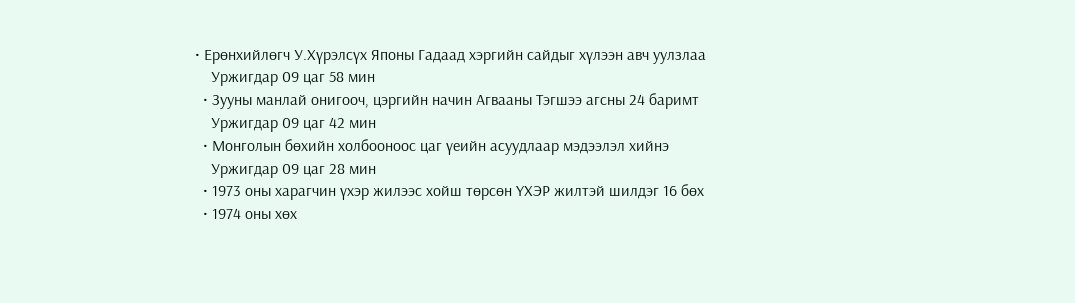• Ерөнхийлөгч У.Хүрэлсүх Японы Гадаад хэргийн сайдыг хүлээн авч уулзлаа
    Уржигдар 09 цаг 58 мин
  • Зууны манлай онигооч, цэргийн начин Агвааны Тэгшээ агсны 24 баримт
    Уржигдар 09 цаг 42 мин
  • Монголын бөхийн холбооноос цаг үеийн асуудлаар мэдээлэл хийнэ
    Уржигдар 09 цаг 28 мин
  • 1973 оны харагчин үхэр жилээс хойш төрсөн ҮХЭР жилтэй шилдэг 16 бөх
  • 1974 оны хөх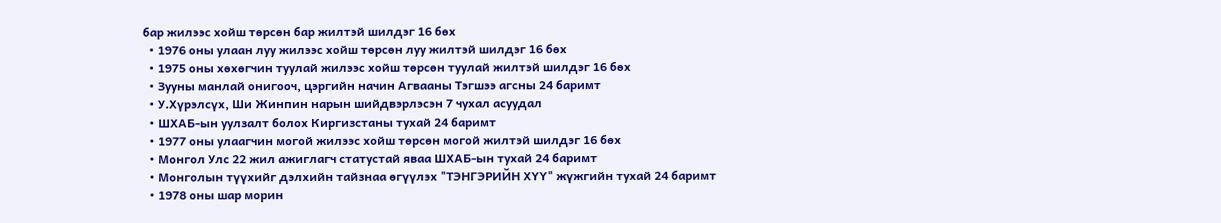бар жилээс хойш төрсөн бар жилтэй шилдэг 16 бөх
  • 1976 оны улаан луу жилээс хойш төрсөн луу жилтэй шилдэг 16 бөх
  • 1975 оны хөхөгчин туулай жилээс хойш төрсөн туулай жилтэй шилдэг 16 бөх
  • Зууны манлай онигооч, цэргийн начин Агвааны Тэгшээ агсны 24 баримт
  • У.Хүрэлсүх, Ши Жинпин нарын шийдвэрлэсэн 7 чухал асуудал
  • ШХАБ-ын уулзалт болох Киргизстаны тухай 24 баримт
  • 1977 оны улаагчин могой жилээс хойш төрсөн могой жилтэй шилдэг 16 бөх
  • Монгол Улс 22 жил ажиглагч статустай яваа ШХАБ-ын тухай 24 баримт
  • Монголын түүхийг дэлхийн тайзнаа өгүүлэх "ТЭНГЭРИЙН ХҮҮ" жүжгийн тухай 24 баримт
  • 1978 оны шар морин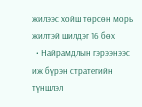жилээс хойш төрсөн морь жилтэй шилдэг 16 бөх
  • Найрамдлын гэрээнээс иж бүрэн стратегийн түншлэл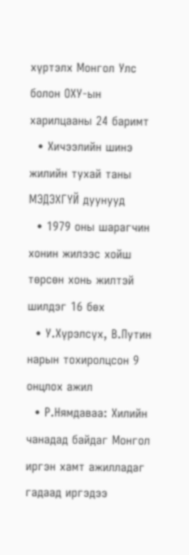хүртэлх Монгол Улс болон ОХУ-ын харилцааны 24 баримт
  • Хичээлийн шинэ жилийн тухай таны МЭДЭХГҮЙ дуунууд
  • 1979 оны шарагчин хонин жилээс хойш төрсөн хонь жилтэй шилдэг 16 бөх
  • У.Хүрэлсүх, В.Путин нарын тохиролцсон 9 онцлох ажил
  • Р.Нямдаваа: Хилийн чанадад байдаг Монгол иргэн хамт ажилладаг гадаад иргэдээ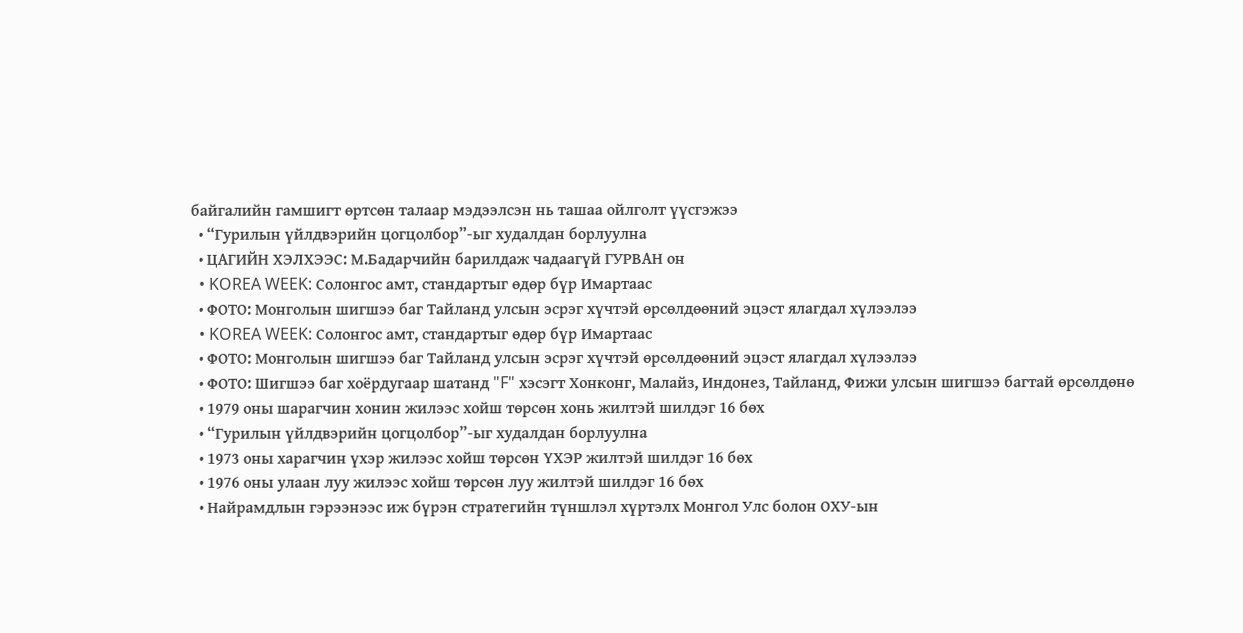байгалийн гамшигт өртсөн талаар мэдээлсэн нь ташаа ойлголт үүсгэжээ
  • “Гурилын үйлдвэрийн цогцолбор”-ыг худалдан борлуулна
  • ЦАГИЙН ХЭЛХЭЭС: М.Бадарчийн барилдаж чадаагүй ГУРВАН он
  • KOREA WEEK: Солонгос амт, стандартыг өдөр бүр Имартаас
  • ФОТО: Монголын шигшээ баг Тайланд улсын эсрэг хүчтэй өрсөлдөөний эцэст ялагдал хүлээлээ
  • KOREA WEEK: Солонгос амт, стандартыг өдөр бүр Имартаас
  • ФОТО: Монголын шигшээ баг Тайланд улсын эсрэг хүчтэй өрсөлдөөний эцэст ялагдал хүлээлээ
  • ФОТО: Шигшээ баг хоёрдугаар шатанд "F" хэсэгт Хонконг, Малайз, Индонез, Тайланд, Фижи улсын шигшээ багтай өрсөлдөнө
  • 1979 оны шарагчин хонин жилээс хойш төрсөн хонь жилтэй шилдэг 16 бөх
  • “Гурилын үйлдвэрийн цогцолбор”-ыг худалдан борлуулна
  • 1973 оны харагчин үхэр жилээс хойш төрсөн ҮХЭР жилтэй шилдэг 16 бөх
  • 1976 оны улаан луу жилээс хойш төрсөн луу жилтэй шилдэг 16 бөх
  • Найрамдлын гэрээнээс иж бүрэн стратегийн түншлэл хүртэлх Монгол Улс болон ОХУ-ын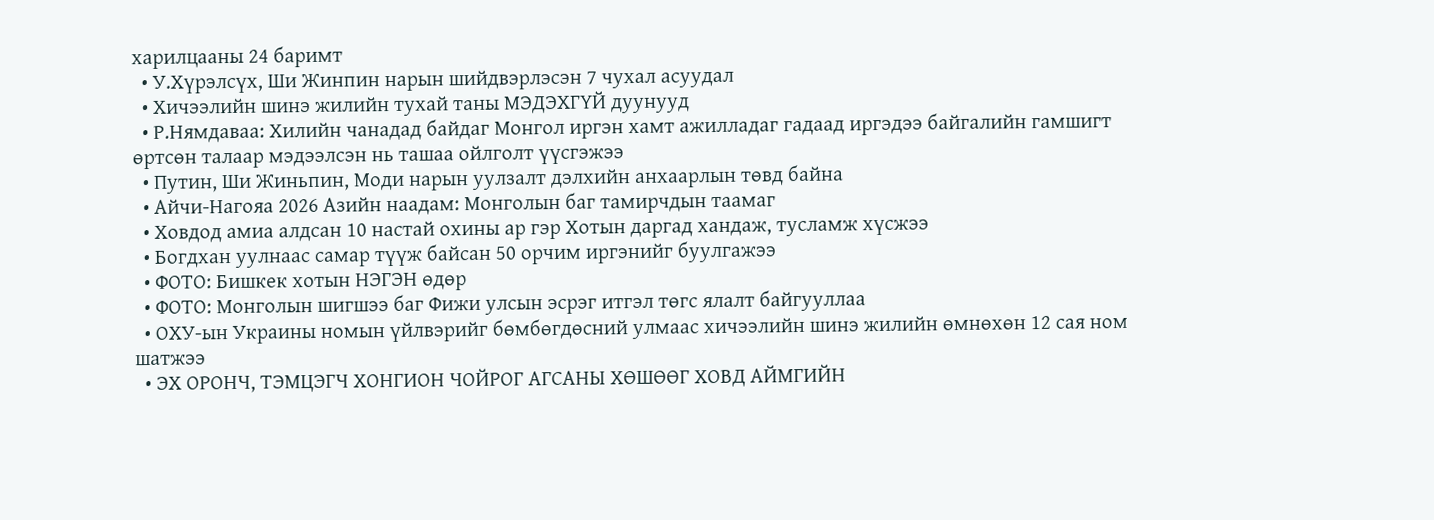харилцааны 24 баримт
  • У.Хүрэлсүх, Ши Жинпин нарын шийдвэрлэсэн 7 чухал асуудал
  • Хичээлийн шинэ жилийн тухай таны МЭДЭХГҮЙ дуунууд
  • Р.Нямдаваа: Хилийн чанадад байдаг Монгол иргэн хамт ажилладаг гадаад иргэдээ байгалийн гамшигт өртсөн талаар мэдээлсэн нь ташаа ойлголт үүсгэжээ
  • Путин, Ши Жиньпин, Моди нарын уулзалт дэлхийн анхаарлын төвд байна
  • Айчи-Нагояа 2026 Азийн наадам: Монголын баг тамирчдын таамаг
  • Ховдод амиа алдсан 10 настай охины ар гэр Хотын даргад хандаж, тусламж хүсжээ
  • Богдхан уулнаас самар түүж байсан 50 орчим иргэнийг буулгажээ
  • ФОТО: Бишкек хотын НЭГЭН өдөр
  • ФОТО: Монголын шигшээ баг Фижи улсын эсрэг итгэл төгс ялалт байгууллаа
  • ОХУ-ын Украины номын үйлвэрийг бөмбөгдөсний улмаас хичээлийн шинэ жилийн өмнөхөн 12 сая ном шатжээ
  • ЭХ ОРОНЧ, ТЭМЦЭГЧ ХОНГИОН ЧОЙРОГ АГСАНЫ ХӨШӨӨГ ХОВД АЙМГИЙН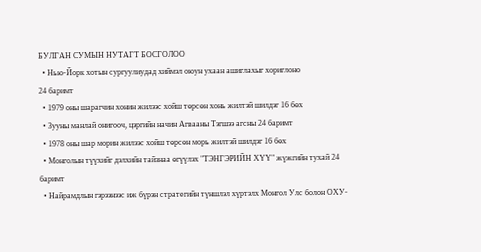БУЛГАН СУМЫН НУТАГТ БОСГОЛОО
  • Нью-Йорк хотын сургуулиудад хиймэл оюун ухаан ашиглахыг хориглоно
24 баримт
  • 1979 оны шарагчин хонин жилээс хойш төрсөн хонь жилтэй шилдэг 16 бөх
  • Зууны манлай онигооч, цэргийн начин Агвааны Тэгшээ агсны 24 баримт
  • 1978 оны шар морин жилээс хойш төрсөн морь жилтэй шилдэг 16 бөх
  • Монголын түүхийг дэлхийн тайзнаа өгүүлэх "ТЭНГЭРИЙН ХҮҮ" жүжгийн тухай 24 баримт
  • Найрамдлын гэрээнээс иж бүрэн стратегийн түншлэл хүртэлх Монгол Улс болон ОХУ-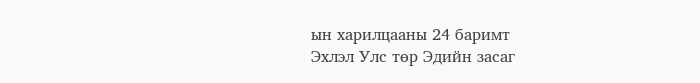ын харилцааны 24 баримт
Эхлэл Улс төр Эдийн засаг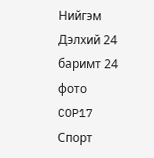Нийгэм Дэлхий 24 баримт 24 фото COP17 Спорт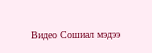Видео Сошиал мэдээ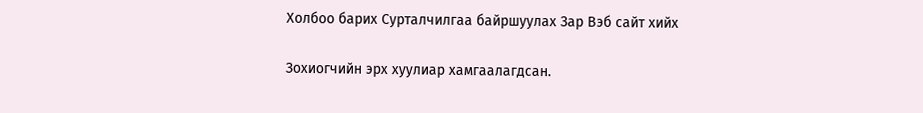Холбоо барих Сурталчилгаа байршуулах Зар Вэб сайт хийх

Зохиогчийн эрх хуулиар хамгаалагдсан.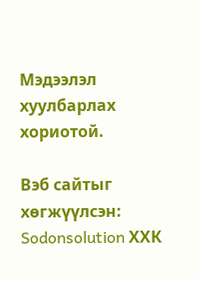Мэдээлэл хуулбарлах хориотой.

Вэб сайтыг хөгжүүлсэн: Sodonsolution ХХК